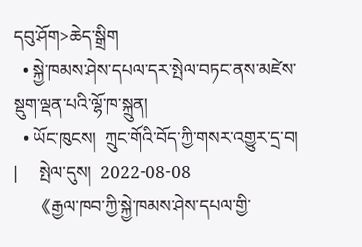དབུ་ཤོག>ཆེད་སྒྲིག
  • སྐྱེ་ཁམས་ཤེས་དཔལ་དར་སྤེལ་བཏང་ནས་མཛེས་སྡུག་ལྡན་པའི་ལྷོ་ཁ་སྐྲུན།
  • ཡོང་ཁུངས།  ཀྲུང་གོའི་བོད་ཀྱི་གསར་འགྱུར་དྲ་བ།   |     སྤེལ་དུས།  2022-08-08
    《རྒྱལ་ཁབ་ཀྱི་སྐྱེ་ཁམས་ཤེས་དཔལ་གྱི་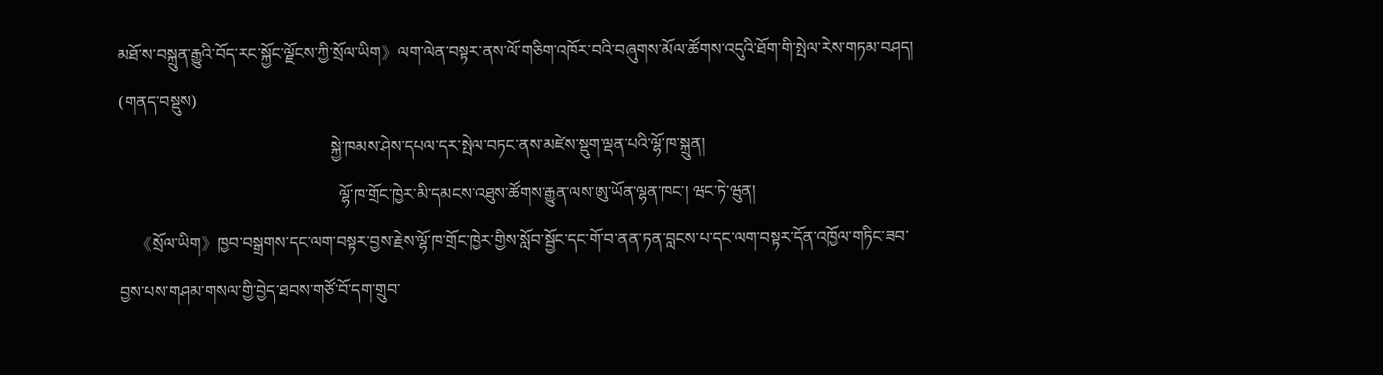མཐོ་ས་བསྐྲུན་རྒྱུའི་བོད་རང་སྐྱོང་ལྗོངས་ཀྱི་སྲོལ་ཡིག》ལག་ལེན་བསྟར་ནས་ལོ་གཅིག་འཁོར་བའི་བཞུགས་མོལ་ཚོགས་འདུའི་ཐོག་གི་སྤེལ་རེས་གཏམ་བཤད། (གནད་བསྡུས)
                                                   སྐྱེ་ཁམས་ཤེས་དཔལ་དར་སྤེལ་བཏང་ནས་མཛེས་སྡུག་ལྡན་པའི་ལྷོ་ཁ་སྐྲུན།
                                                     ལྷོ་ཁ་གྲོང་ཁྱེར་མི་དམངས་འཐུས་ཚོགས་རྒྱུན་ལས་ཨུ་ཡོན་ལྷན་ཁང་། ཝང་ཏེ་ཝུན།
    《སྲོལ་ཡིག》ཁྱབ་བསྒྲགས་དང་ལག་བསྟར་བྱས་རྗེས་ལྷོ་ཁ་གྲོང་ཁྱེར་གྱིས་སློབ་སྦྱོང་དང་གོ་བ་ནན་ཏན་བླངས་པ་དང་ལག་བསྟར་དོན་འཁྱོལ་གཏིང་ཟབ་བྱས་པས་གཤམ་གསལ་གྱི་བྱེད་ཐབས་གཙོ་བོ་དག་གྲུབ་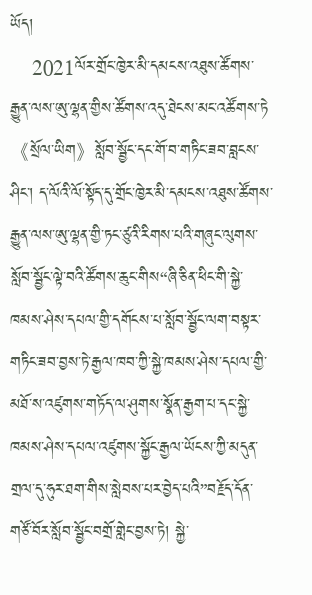ཡོད།
    2021ལོར་གྲོང་ཁྱེར་མི་དམངས་འཐུས་ཚོགས་རྒྱུན་ལས་ཨུ་ལྷན་གྱིས་ཚོགས་འདུ་ཐེངས་མང་འཚོགས་ཏེ《སྲོལ་ཡིག》སློབ་སྦྱོང་དང་གོ་བ་གཏིང་ཟབ་བླངས་ཤིང་། ད་ལོའི་ལོ་སྟོད་དུ་གྲོང་ཁྱེར་མི་དམངས་འཐུས་ཚོགས་རྒྱུན་ལས་ཨུ་ལྷན་གྱི་ཏང་ཙུའི་རིགས་པའི་གཞུང་ལུགས་སློབ་སྦྱོང་ལྟེ་བའི་ཚོགས་ཆུང་གིས“ཞི་ཅིན་ཕིང་གི་སྐྱེ་ཁམས་ཤེས་དཔལ་གྱི་དགོངས་པ་སློབ་སྦྱོང་ལག་བསྟར་གཏིང་ཟབ་བྱས་ཏེ་རྒྱལ་ཁབ་ཀྱི་སྐྱེ་ཁམས་ཤེས་དཔལ་གྱི་མཐོ་ས་འཛུགས་གཏོད་ལ་ཤུགས་སྣོན་རྒྱག་པ་དང་སྐྱེ་ཁམས་ཤེས་དཔལ་འཛུགས་སྐྱོང་རྒྱལ་ཡོངས་ཀྱི་མདུན་གྲལ་དུ་ཧུར་ཐག་གིས་སླེབས་པར་བྱེད་པའི”བརྗོད་དོན་གཙོ་བོར་སློབ་སྦྱོང་བགྲོ་གླེང་བྱས་ཏེ། སྐྱེ་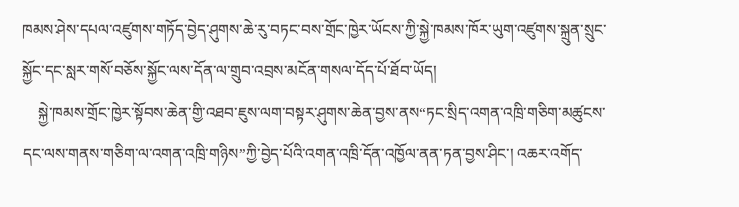ཁམས་ཤེས་དཔལ་འཛུགས་གཏོད་བྱེད་ཤུགས་ཆེ་རུ་བཏང་བས་གྲོང་ཁྱེར་ཡོངས་ཀྱི་སྐྱེ་ཁམས་ཁོར་ཡུག་འཛུགས་སྐྲུན་སྲུང་སྐྱོང་དང་སླར་གསོ་བཅོས་སྐྱོང་ལས་དོན་ལ་གྲུབ་འབྲས་མངོན་གསལ་དོད་པོ་ཐོབ་ཡོད།
    སྐྱེ་ཁམས་གྲོང་ཁྱེར་སྟོབས་ཆེན་གྱི་འཐབ་ཇུས་ལག་བསྟར་ཤུགས་ཆེན་བྱས་ནས“ཏང་སྲིད་འགན་འཁྲི་གཅིག་མཚུངས་དང་ལས་གནས་གཅིག་ལ་འགན་འཁྲི་གཉིས”ཀྱི་བྱེད་པོའི་འགན་འཁྲི་དོན་འཁྱོལ་ནན་ཏན་བྱས་ཤིང་། འཆར་འགོད་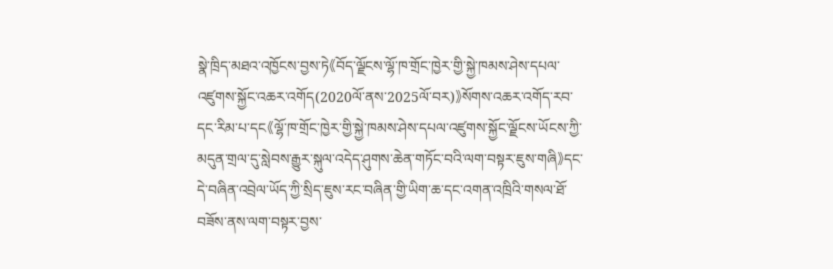སྣེ་ཁྲིད་མཐའ་འཁྱོངས་བྱས་ཏེ《བོད་ལྗོངས་ལྷོ་ཁ་གྲོང་ཁྱེར་གྱི་སྐྱེ་ཁམས་ཤེས་དཔལ་འཛུགས་སྐྱོང་འཆར་འགོད(2020ལོ་ནས་2025ལོ་བར)》སོགས་འཆར་འགོད་རབ་དང་རིམ་པ་དང《ལྷོ་ཁ་གྲོང་ཁྱེར་གྱི་སྐྱེ་ཁམས་ཤེས་དཔལ་འཛུགས་སྐྱོང་ལྗོངས་ཡོངས་ཀྱི་མདུན་གྲལ་དུ་སླེབས་རྒྱུར་སྐུལ་འདེད་ཤུགས་ཆེན་གཏོང་བའི་ལག་བསྟར་ཇུས་གཞི》དང་དེ་བཞིན་འབྲེལ་ཡོད་ཀྱི་སྲིད་ཇུས་རང་བཞིན་གྱི་ཡིག་ཆ་དང་འགན་འཁྲིའི་གསལ་ཐོ་བཟོས་ནས་ལག་བསྟར་བྱས་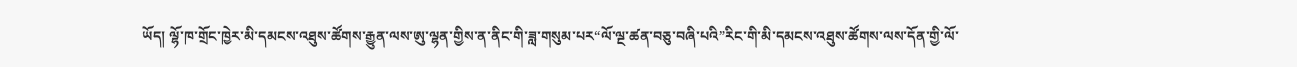ཡོད། ལྷོ་ཁ་གྲོང་ཁྱེར་མི་དམངས་འཐུས་ཚོགས་རྒྱུན་ལས་ཨུ་ལྷན་གྱིས་ན་ནིང་གི་ཟླ་གསུམ་པར“ལོ་ལྔ་ཚན་བཅུ་བཞི་པའི”རིང་གི་མི་དམངས་འཐུས་ཚོགས་ལས་དོན་གྱི་ལོ་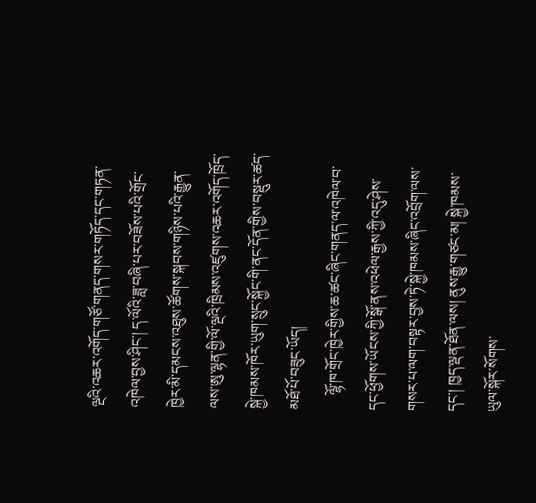ལྔའི་འཆར་འགོད་གཙོ་གནད་གསར་གཏོད་དང་གཏན་འཁེལ་བྱས་ཤིང་། ད་ལོའི་ཟླ་བཞི་པར་བཟོས་པའི་གྲོང་ཁྱེར་མི་དམངས་འཐུས་ཚོགས་སྐབས་གཉིས་པའི་རྒྱུན་ལས་ཨུ་ལྷན་གྱི་ལོ་ལྔའི་ཁྲིམས་འཛུགས་འཆར་འགོད་ཁྲོད་སྐྱེ་ཁམས་ཁོར་ཡུག་སྲུང་སྐྱོང་གི་ནང་དོན་གྱིས་བསྡུར་ཚད་མཐོ་པོ་བཟུང་ཡོད།
    ལྷོ་ཁ་གྲོང་ཁྱེར་གྱིས་ཆ་ཚང་ཞིང་གནད་ལ་འཁེལ་བ་དང་ཕྱོགས་ཡོངས་ཀྱི་སྒོ་ནས་འཕེལ་རྒྱས་ཀྱི་འདུ་ཤེས་གསར་པ་ལག་བསྟར་བྱས་ཏེ་སྐྱེ་ཁམས་ཞིང་འབྲོག་ལས་དང་། ཁྱད་ལྡན་ཐོན་ལས། ནུས་རྒྱུ་གཙང་མ། སྐྱེ་ཁམས་ཡུལ་སྐོར་སོགས་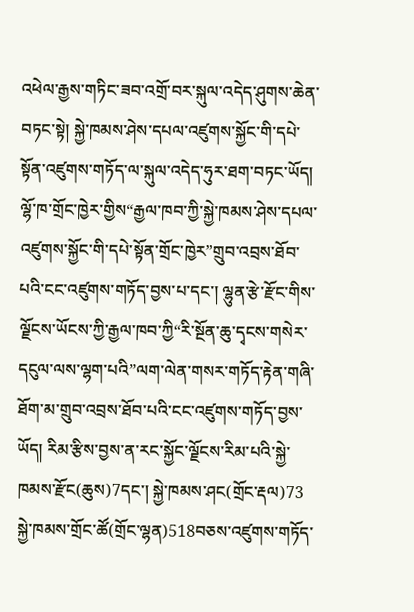འཕེལ་རྒྱས་གཏིང་ཟབ་འགྲོ་བར་སྐུལ་འདེད་ཤུགས་ཆེན་བཏང་སྟེ། སྐྱེ་ཁམས་ཤེས་དཔལ་འཛུགས་སྐྱོང་གི་དཔེ་སྟོན་འཛུགས་གཏོད་ལ་སྐུལ་འདེད་ཧུར་ཐག་བཏང་ཡོད། ལྷོ་ཁ་གྲོང་ཁྱེར་གྱིས“རྒྱལ་ཁབ་ཀྱི་སྐྱེ་ཁམས་ཤེས་དཔལ་འཛུགས་སྐྱོང་གི་དཔེ་སྟོན་གྲོང་ཁྱེར”གྲུབ་འབྲས་ཐོབ་པའི་ངང་འཛུགས་གཏོད་བྱས་པ་དང་། ལྷུན་རྩེ་རྫོང་གིས་ལྗོངས་ཡོངས་ཀྱི་རྒྱལ་ཁབ་ཀྱི“རི་སྔོན་ཆུ་དྭངས་གསེར་དངུལ་ལས་ལྷག་པའི”ལག་ལེན་གསར་གཏོད་རྟེན་གཞི་ཐོག་མ་གྲུབ་འབྲས་ཐོབ་པའི་ངང་འཛུགས་གཏོད་བྱས་ཡོད། རིམ་རྩིས་བྱས་ན་རང་སྐྱོང་ལྗོངས་རིམ་པའི་སྐྱེ་ཁམས་རྫོང(ཆུས)7དང་། སྐྱེ་ཁམས་ཤང(གྲོང་རྡལ)73 སྐྱེ་ཁམས་གྲོང་ཚོ(གྲོང་ལྷན)518བཅས་འཛུགས་གཏོད་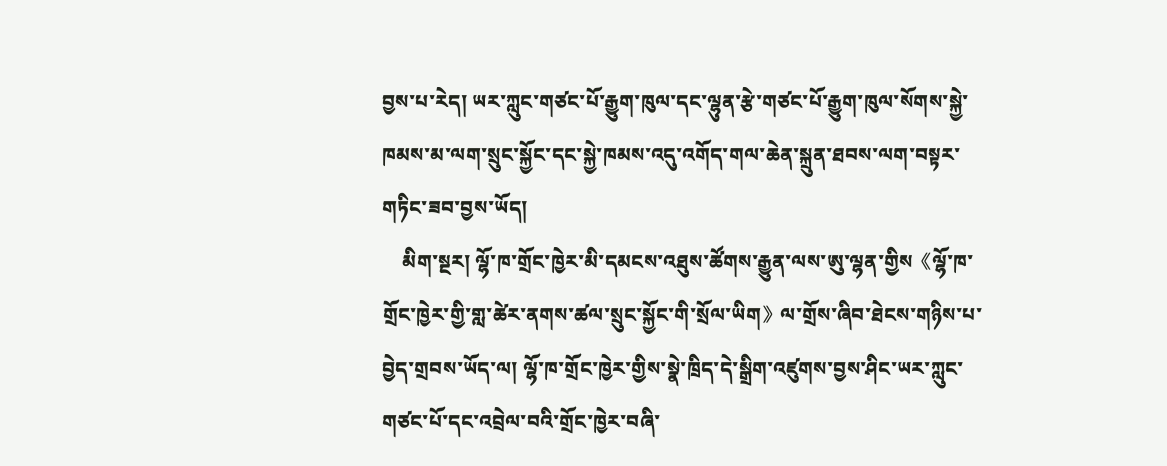བྱས་པ་རེད། ཡར་ཀླུང་གཙང་པོ་རྒྱུག་ཁུལ་དང་ལྷུན་རྩེ་གཙང་པོ་རྒྱུག་ཁུལ་སོགས་སྐྱེ་ཁམས་མ་ལག་སྲུང་སྐྱོང་དང་སྐྱེ་ཁམས་འདུ་འགོད་གལ་ཆེན་སྐྲུན་ཐབས་ལག་བསྟར་གཏིང་ཟབ་བྱས་ཡོད།
    མིག་སྔར། ལྷོ་ཁ་གྲོང་ཁྱེར་མི་དམངས་འཐུས་ཚོགས་རྒྱུན་ལས་ཨུ་ལྷན་གྱིས《ལྷོ་ཁ་གྲོང་ཁྱེར་གྱི་གླ་ཚེར་ནགས་ཚལ་སྲུང་སྐྱོང་གི་སྲོལ་ཡིག》ལ་གྲོས་ཞིབ་ཐེངས་གཉིས་པ་བྱེད་གྲབས་ཡོད་ལ། ལྷོ་ཁ་གྲོང་ཁྱེར་གྱིས་སྣེ་ཁྲིད་དེ་སྒྲིག་འཛུགས་བྱས་ཤིང་ཡར་ཀླུང་གཙང་པོ་དང་འབྲེལ་བའི་གྲོང་ཁྱེར་བཞི་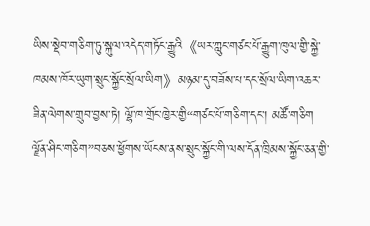ཡིས་སྡེབ་གཅིག་ཏུ་སྐུལ་འདེད་གཏོང་རྒྱུའི《ཡར་ཀླུང་གཙང་པོ་རྒྱུག་ཁུལ་གྱི་སྐྱེ་ཁམས་ཁོར་ཡུག་སྲུང་སྐྱོང་སྲོལ་ཡིག》མཉམ་དུ་བཟོས་པ་དང་སྲོལ་ཡིག་འཆར་ཟིན་ལེགས་གྲུབ་བྱས་ཏེ། ལྷོ་ཁ་གྲོང་ཁྱེར་གྱི“གཙང་པོ་གཅིག་དང་། མཚོ་གཅིག ལྗོན་ཤིང་གཅིག”བཅས་ཕྱོགས་ཡོངས་ནས་སྲུང་སྐྱོང་གི་ལས་དོན་ཁྲིམས་སྐྱོང་ཅན་གྱི་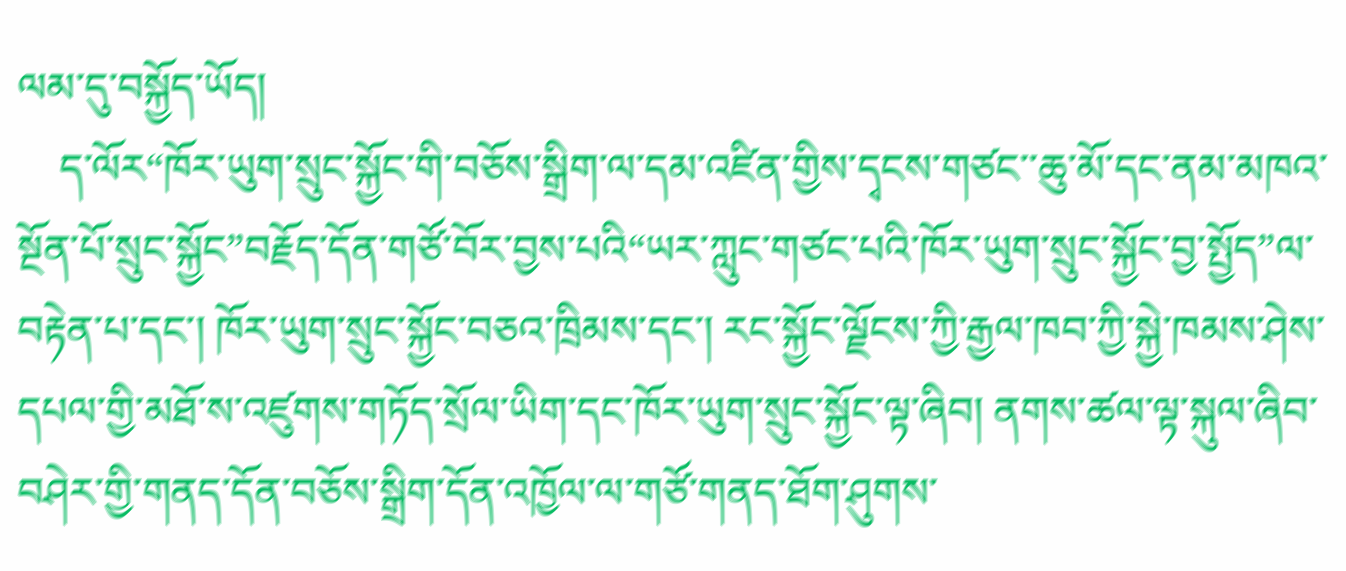ལམ་དུ་བསྐྱོད་ཡོད།
    ད་ལོར“ཁོར་ཡུག་སྲུང་སྐྱོང་གི་བཅོས་སྒྲིག་ལ་དམ་འཛིན་གྱིས་དྭངས་གཙང་་ཆུ་མོ་དང་ནམ་མཁའ་སྔོན་པོ་སྲུང་སྐྱོང”བརྗོད་དོན་གཙོ་བོར་བྱས་པའི“ཡར་ཀླུང་གཙང་པའི་ཁོར་ཡུག་སྲུང་སྐྱོང་བྱ་སྤྱོད”ལ་བརྟེན་པ་དང་། ཁོར་ཡུག་སྲུང་སྐྱོང་བཅའ་ཁྲིམས་དང་། རང་སྐྱོང་ལྗོངས་ཀྱི་རྒྱལ་ཁབ་ཀྱི་སྐྱེ་ཁམས་ཤེས་དཔལ་གྱི་མཐོ་ས་འཛུགས་གཏོད་སྲོལ་ཡིག་དང་ཁོར་ཡུག་སྲུང་སྐྱོང་ལྟ་ཞིབ། ནགས་ཚལ་ལྟ་སྐུལ་ཞིབ་བཤེར་གྱི་གནད་དོན་བཅོས་སྒྲིག་དོན་འཁྱོལ་ལ་གཙོ་གནད་ཐོག་ཤུགས་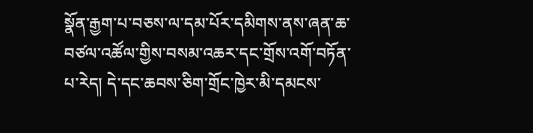སྣོན་རྒྱག་པ་བཅས་ལ་དམ་པོར་དམིགས་ནས་ཞན་ཆ་བཙལ་འཚོལ་གྱིས་བསམ་འཆར་དང་གྲོས་འགོ་བཏོན་པ་རེད། དེ་དང་ཆབས་ཅིག་གྲོང་ཁྱེར་མི་དམངས་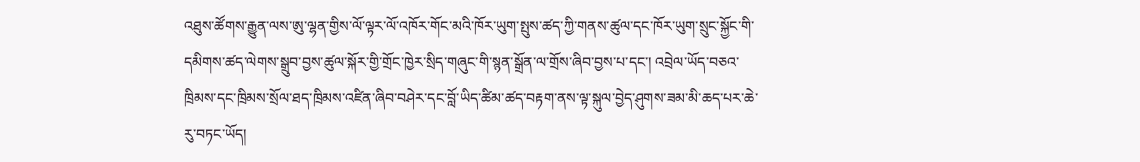འཐུས་ཚོགས་རྒྱུན་ལས་ཨུ་ལྷན་གྱིས་ལོ་ལྟར་ལོ་འཁོར་གོང་མའི་ཁོར་ཡུག་སྤུས་ཚད་ཀྱི་གནས་ཚུལ་དང་ཁོར་ཡུག་སྲུང་སྐྱོང་གི་དམིགས་ཚད་ལེགས་སྒྲུབ་བྱས་ཚུལ་སྐོར་གྱི་གྲོང་ཁྱེར་སྲིད་གཞུང་གི་སྙན་སྒྲོན་ལ་གྲོས་ཞིབ་བྱས་པ་དང་། འབྲེལ་ཡོད་བཅའ་ཁྲིམས་དང་ཁྲིམས་སྲོལ་ཐད་ཁྲིམས་འཛིན་ཞིབ་བཤེར་དང་བློ་ཡིད་ཚིམ་ཚད་བརྟག་ནས་ལྟ་སྐུལ་བྱེད་ཤུགས་ཟམ་མི་ཆད་པར་ཆེ་རུ་བཏང་ཡོད།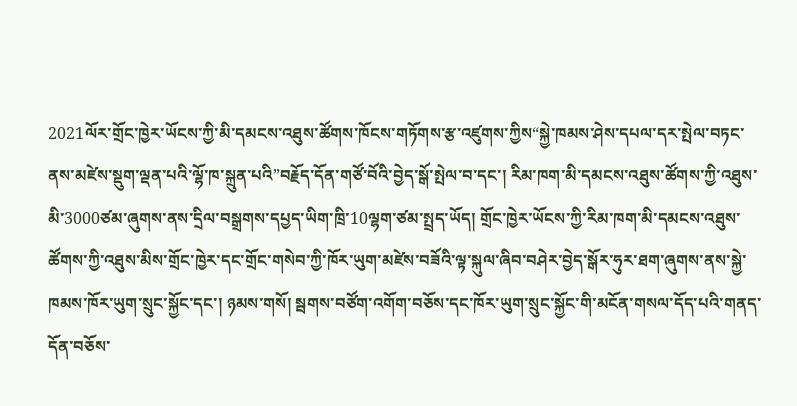2021ལོར་གྲོང་ཁྱེར་ཡོངས་ཀྱི་མི་དམངས་འཐུས་ཚོགས་ཁོངས་གཏོགས་རྩ་འཛུགས་ཀྱིས“སྐྱེ་ཁམས་ཤེས་དཔལ་དར་སྤེལ་བཏང་ནས་མཛེས་སྡུག་ལྡན་པའི་ལྷོ་ཁ་སྐྲུན་པའི”བརྗོད་དོན་གཙོ་བོའི་བྱེད་སྒོ་སྤེལ་བ་དང་། རིམ་ཁག་མི་དམངས་འཐུས་ཚོགས་ཀྱི་འཐུས་མི་3000ཙམ་ཞུགས་ནས་དྲིལ་བསྒྲགས་དཔྱད་ཡིག་ཁྲི་10ལྷག་ཙམ་སྤྲད་ཡོད། གྲོང་ཁྱེར་ཡོངས་ཀྱི་རིམ་ཁག་མི་དམངས་འཐུས་ཚོགས་ཀྱི་འཐུས་མིས་གྲོང་ཁྱེར་དང་གྲོང་གསེབ་ཀྱི་ཁོར་ཡུག་མཛེས་བཟོའི་ལྟ་སྐུལ་ཞིབ་བཤེར་བྱེད་སྒོར་ཧུར་ཐག་ཞུགས་ནས་སྐྱེ་ཁམས་ཁོར་ཡུག་སྲུང་སྐྱོང་དང་། ཉམས་གསོ། སྦགས་བཙོག་འགོག་བཅོས་དང་ཁོར་ཡུག་སྲུང་སྐྱོང་གི་མངོན་གསལ་དོད་པའི་གནད་དོན་བཅོས་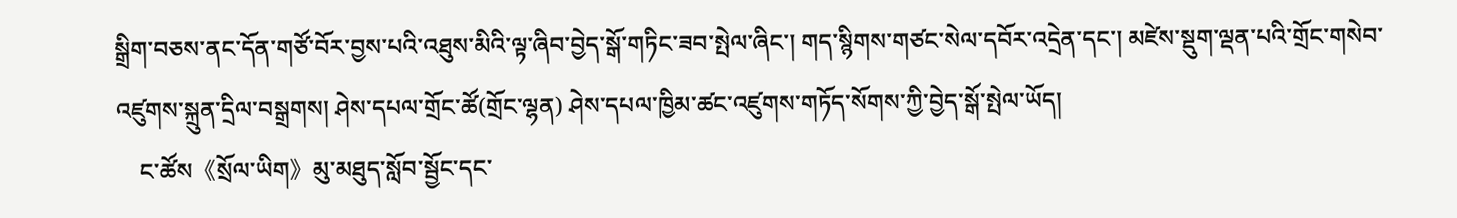སྒྲིག་བཅས་ནང་དོན་གཙོ་བོར་བྱས་པའི་འཐུས་མིའི་ལྟ་ཞིབ་བྱེད་སྒོ་གཏིང་ཟབ་སྤེལ་ཞིང་། གད་སྙིགས་གཙང་སེལ་དབོར་འདྲེན་དང་། མཛེས་སྡུག་ལྡན་པའི་གྲོང་གསེབ་འཛུགས་སྐྲུན་དྲིལ་བསྒྲགས། ཤེས་དཔལ་གྲོང་ཚོ(གྲོང་ལྷན) ཤེས་དཔལ་ཁྱིམ་ཚང་འཛུགས་གཏོད་སོགས་ཀྱི་བྱེད་སྒོ་སྤེལ་ཡོད།
    ང་ཚོས《སྲོལ་ཡིག》མུ་མཐུད་སློབ་སྦྱོང་དང་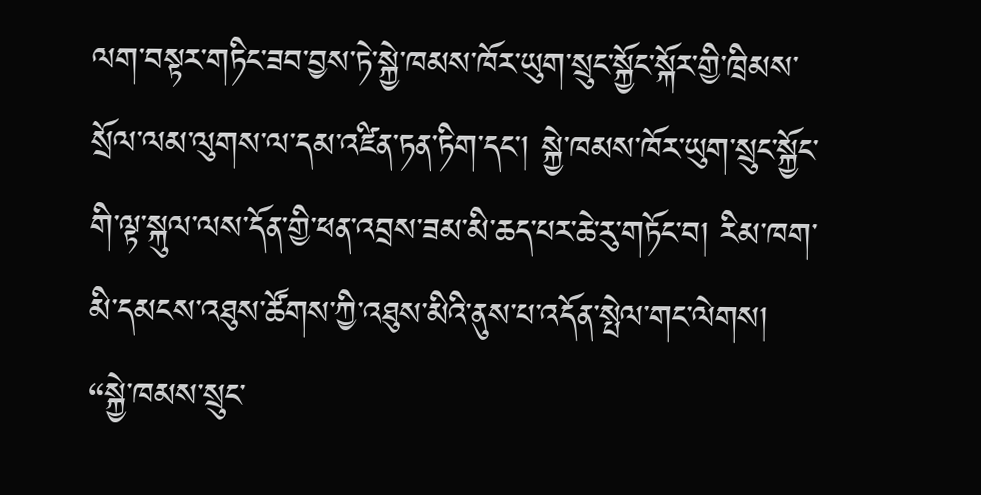ལག་བསྟར་གཏིང་ཟབ་བྱས་ཏེ་སྐྱེ་ཁམས་ཁོར་ཡུག་སྲུང་སྐྱོང་སྐོར་གྱི་ཁྲིམས་སྲོལ་ལམ་ལུགས་ལ་དམ་འཛིན་ཏན་ཏིག་དང་། སྐྱེ་ཁམས་ཁོར་ཡུག་སྲུང་སྐྱོང་གི་ལྟ་སྐུལ་ལས་དོན་གྱི་ཕན་འབྲས་ཟམ་མི་ཆད་པར་ཆེ་རུ་གཏོང་བ། རིམ་ཁག་མི་དམངས་འཐུས་ཚོགས་ཀྱི་འཐུས་མིའི་ནུས་པ་འདོན་སྤེལ་གང་ལེགས། “སྐྱེ་ཁམས་སྲུང་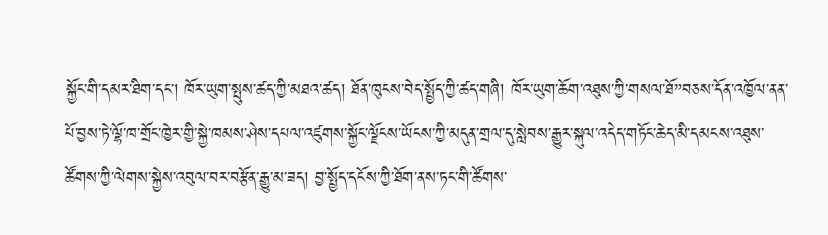སྐྱོང་གི་དམར་ཐིག་དང་། ཁོར་ཡུག་སྤུས་ཚད་ཀྱི་མཐའ་ཚད། ཐོན་ཁུངས་བེད་སྤྱོད་ཀྱི་ཚད་གཞི། ཁོར་ཡུག་ཆོག་འཐུས་ཀྱི་གསལ་ཐོ”བཅས་དོན་འཁྱོལ་ནན་པོ་བྱས་ཏེ་ལྷོ་ཁ་གྲོང་ཁྱེར་གྱི་སྐྱེ་ཁམས་ཤེས་དཔལ་འཛུགས་སྐྱོང་ལྗོངས་ཡོངས་ཀྱི་མདུན་གྲལ་དུ་སླེབས་རྒྱུར་སྐུལ་འདེད་གཏོང་ཆེད་མི་དམངས་འཐུས་ཚོགས་ཀྱི་ལེགས་སྐྱེས་འབུལ་བར་བརྩོན་རྒྱུ་མ་ཟད། བྱ་སྤྱོད་དངོས་ཀྱི་ཐོག་ནས་ཏང་གི་ཚོགས་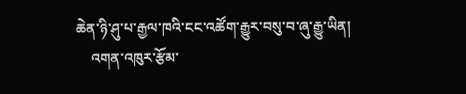ཆེན་ཉི་ཤུ་པ་རྒྱལ་ཁའི་ངང་འཚོག་རྒྱུར་བསུ་བ་ཞུ་རྒྱུ་ཡིན།
    འགན་འཁུར་རྩོམ་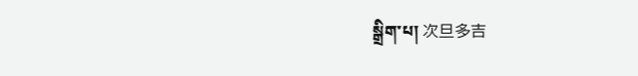སྒྲིག་པ། 次旦多吉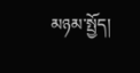མཉམ་སྤྱོད།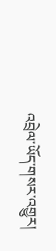འབྲེལ་ཡོད་གསར་འགྱུར།